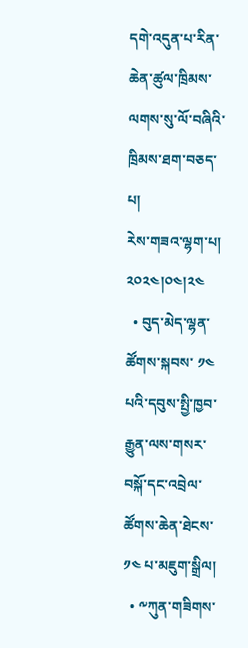དགེ་འདུན་པ་རིན་ཆེན་ཚུལ་ཁྲིམས་ལགས་སུ་ལོ་བཞིའི་ཁྲིམས་ཐག་བཅད་པ།
རེས་གཟའ་ལྷག་པ། ༢༠༢༤།༠༤།༢༤
  • བུད་མེད་ལྷན་ཚོགས་སྐབས་ ༡༤ པའི་དབུས་སྤྱི་ཁྱབ་རྒྱུན་ལས་གསར་བསྐོ་དང་འབྲེལ་ཚོགས་ཆེན་ཐེངས་ ༡༤ པ་མཇུག་སྒྲིལ།
  • ༸ཀུན་གཟིགས་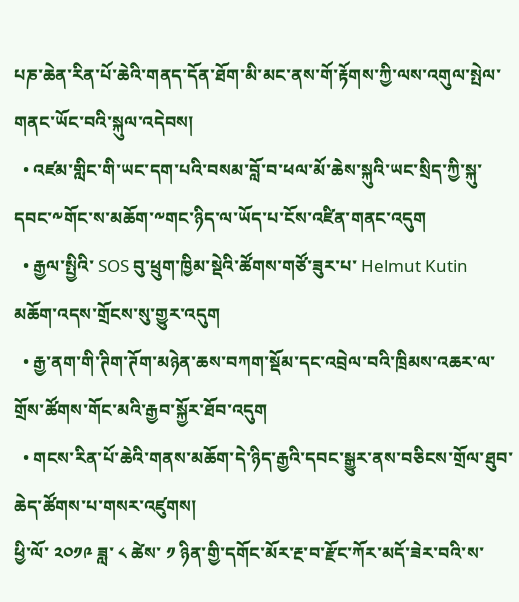པཎ་ཆེན་རིན་པོ་ཆེའི་གནད་དོན་ཐོག་མི་མང་ནས་གོ་རྟོགས་ཀྱི་ལས་འགུལ་སྤེལ་གནང་ཡོང་བའི་སྐུལ་འདེབས།
  • འཛམ་གླིང་གི་ཡང་དག་པའི་བསམ་བློ་བ་ཕལ་མོ་ཆེས་སྐུའི་ཡང་སྲིད་ཀྱི་སྐུ་དབང་༸གོང་ས་མཆོག་༸གང་ཉིད་ལ་ཡོད་པ་ངོས་འཛིན་གནང་འདུག
  • རྒྱལ་སྤྱིའི་ SOS བུ་ཕྲུག་ཁྱིམ་སྡེའི་ཚོགས་གཙོ་ཟུར་པ་ Helmut Kutin མཆོག་འདས་གྲོངས་སུ་གྱུར་འདུག
  • རྒྱ་ནག་གི་ཊིག་ཊོག་མཉེན་ཆས་བཀག་སྡོམ་དང་འབྲེལ་བའི་ཁྲིམས་འཆར་ལ་གྲོས་ཚོགས་གོང་མའི་རྒྱབ་སྐྱོར་ཐོབ་འདུག
  • གངས་རིན་པོ་ཆེའི་གནས་མཆོག་དེ་ཉིད་རྒྱའི་དབང་སྒྱུར་ནས་བཅིངས་གྲོལ་ཐུབ་ཆེད་ཚོགས་པ་གསར་འཛུགས།
ཕྱི་ལོ་ ༢༠༡༩ ཟླ་ ༨ ཚེས་ ༡ ཉིན་གྱི་དགོང་མོར་རྔ་བ་རྫོང་ཀོར་མདོ་ཟེར་བའི་ས་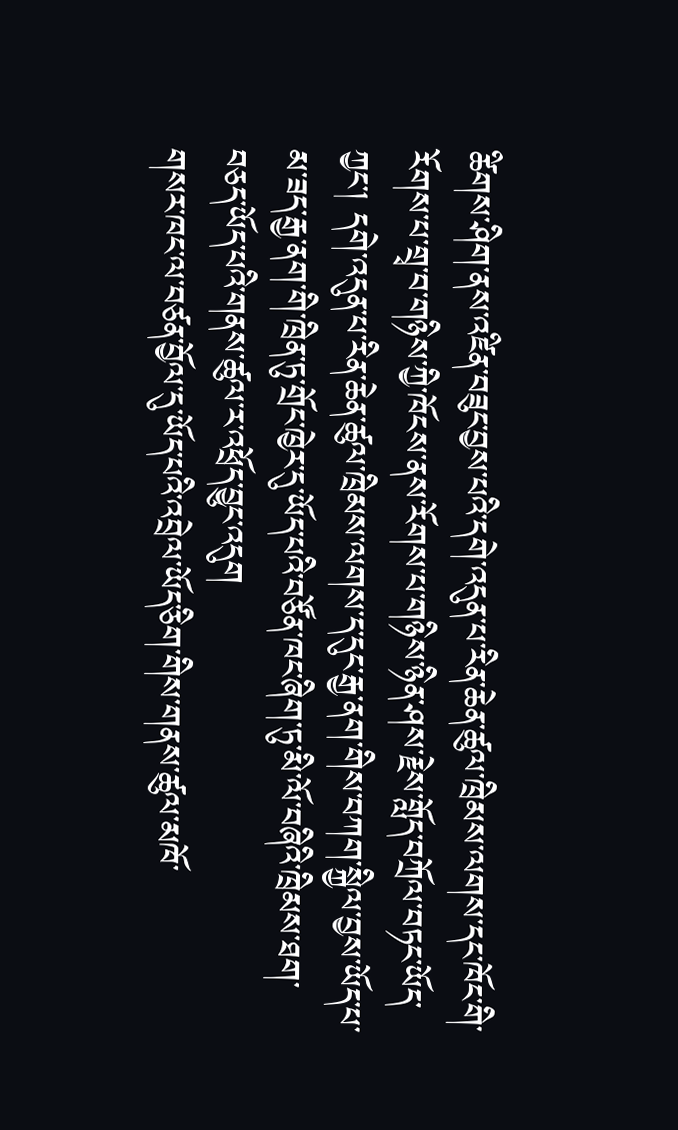ཚིགས་ཤིག་ནས་འཛིན་བཟུང་བྱས་པའི་དགེ་འདུན་པ་རིན་ཆེན་ཚུལ་ཁྲིམས་ལགས་དང་ཁོང་གི་རོགས་པ་གྲྭ་བ་གཉིས་ཀྱི་ཁོངས་ནས་རོགས་པ་གཉིས་ཉིན་ཤས་རྗེས་གློད་བཀྲོལ་བཏང་ཡོད་ཀྱང་། དགེ་འདུན་པ་རིན་ཆེན་ཚུལ་ཁྲིམས་ལགས་ད་དུང་རྒྱ་ནག་གིས་བཀག་སྐྱིལ་བྱས་ཡོད་པ་མ་ཟད་རྒྱ་ནག་གི་ཁྲིན་ཏུ་གྲོང་ཁྱེར་དུ་ཡོད་པའི་བཙོན་ཁང་ཞིག་ཏུ་མི་ལོ་བཞིའི་ཁྲིམས་ཐག་བཅད་ཡོད་པའི་གནས་ཚུལ་ར་འཕྲོད་བྱུང་འདུག
གསར་ཁང་ལ་བཙན་བྱོལ་དུ་ཡོད་པའི་འབྲེལ་ཡོད་ཅིག་གིས་གནས་ཚུལ་མཁོ་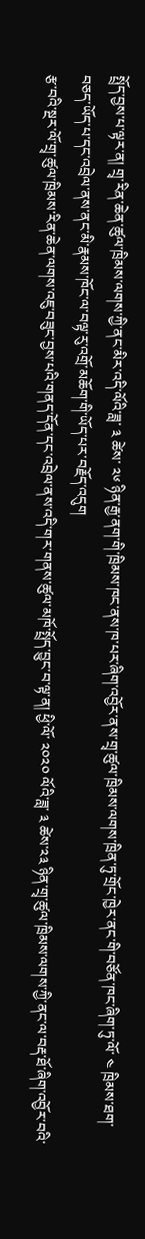སྤྲོད་བྱས་པ་ལྟར་ན། གྲྭ་རིན་ཆེན་ཚུལ་ཁྲིམས་ལགས་ཀྱི་ནང་མིར་འདི་ལོའི་ཟླ་ ༣ ཚེས་ ༢༦ ཉིན་རྒྱ་ནག་གི་ཁྲིམས་ཁང་ནས་ཁ་པར་ཞིག་འབྱོར་ནས་གྲྭ་ཚུལ་ཁྲིམས་ལགས་ཁྲིན་ཏུ་གྲོང་ཁྱེར་ནང་གི་བཙོན་ཁང་ཞིག་ཏུ་ལོ་ ༤ ཁྲིམས་ཐག་བཅད་ཡོད་པ་དང་འབྲེལ་ནས་ནང་མི་རྣམས་ཁོང་ལ་བལྟ་རུ་འགྲོ་མཆོག་གི་ཡོད་པར་བརྗོད་འདུག
རྩ་བའི་སྔར་ལོ་གྲྭ་ཚུལ་ཁྲིམས་རིན་ཆེན་ལགས་འཇུ་བཟུང་བྱས་པའི་གནད་དོན་དང་འབྲེལ་ནས་འདི་གར་གནས་ཚུལ་མཁོ་སྤྲོད་བྱུང་བ་ལྟ་ན། ཕྱི་ལོ་ ༢༠༢༠ ལོའི་ཟླ་ ༣ ཚེས་༢༣ ཉིན་གྲྭ་ཚུལ་ཁྲིམས་ལགས་ཀྱི་ནང་ལ་བརྡ་ཐོ་ཞིག་འབྱོར་བའི་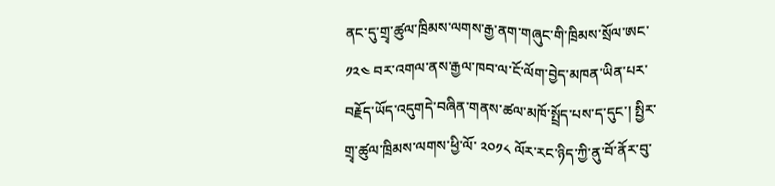ནང་དུ་གྲྭ་ཚུལ་ཁྲིམས་ལགས་རྒྱ་ནག་གཞུང་གི་ཁྲིམས་སྲོལ་ཨང་ ༡༢༤ བར་འགལ་ནས་རྒྱལ་ཁབ་ལ་ངོ་ལོག་བྱེད་མཁན་ཡིན་པར་བརྗོད་ཡོད་འདུགདེ་བཞིན་གནས་ཚལ་མཁོ་སྤྲོད་པས་ད་དུང་། སྤྱིར་གྲྭ་ཚུལ་ཁྲིམས་ལགས་ཕྱི་ལོ་ ༢༠༡༨ ལོར་རང་ཉིད་ཀྱི་ནུ་བོ་ནོར་བུ་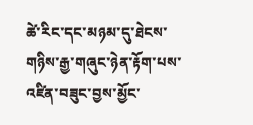ཚེ་རིང་དང་མཉམ་དུ་ཐེངས་གཉིས་རྒྱ་གཞུང་ཉེན་རྟོག་པས་འཛིན་བཟུང་བྱས་མྱོང་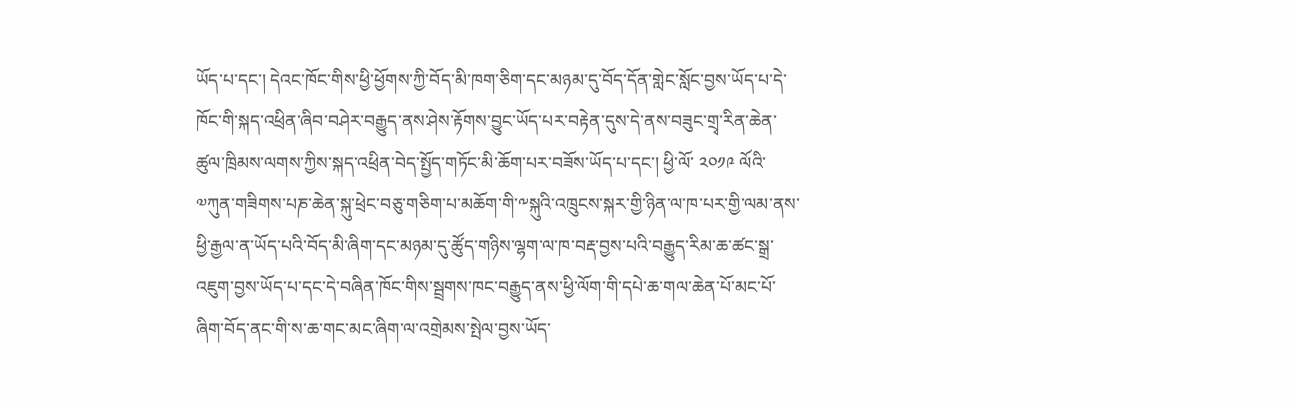ཡོད་པ་དང་། དེའང་ཁོང་གིས་ཕྱི་ཕྱོགས་ཀྱི་བོད་མི་ཁག་ཅིག་དང་མཉམ་དུ་བོད་དོན་གླེང་སློང་བྱས་ཡོད་པ་དེ་ཁོང་གི་སྐད་འཕྲིན་ཞིབ་བཤེར་བརྒྱུད་ནས་ཤེས་རྟོགས་བྱུང་ཡོད་པར་བརྟེན་དུས་དེ་ནས་བཟུང་གྲྭ་རིན་ཆེན་ཚུལ་ཁྲིམས་ལགས་ཀྱིས་སྐད་འཕྲིན་བེད་སྤྱོད་གཏོང་མི་ཆོག་པར་བཟོས་ཡོད་པ་དང་། ཕྱི་ལོ་ ༢༠༡༩ ལོའི་༧ཀུན་གཟིགས་པཎ་ཆེན་སྐུ་ཕྲེང་བཅུ་གཅིག་པ་མཆོག་གི་༸སྐུའི་འཁྲུངས་སྐར་གྱི་ཉིན་ལ་ཁ་པར་གྱི་ལམ་ནས་ཕྱི་རྒྱལ་ན་ཡོད་པའི་བོད་མི་ཞིག་དང་མཉམ་དུ་ཚོུད་གཉིས་ལྷག་ལ་ཁ་བརྡ་བྱས་པའི་བརྒྱུད་རིམ་ཆ་ཚང་སྒྲ་འཇུག་བྱས་ཡོད་པ་དང་དེ་བཞིན་ཁོང་གིས་སྦྲགས་ཁང་བརྒྱུད་ནས་ཕྱི་ལོག་གི་དཔེ་ཆ་གལ་ཆེན་པོ་མང་པོ་ཞིག་བོད་ནང་གི་ས་ཆ་གང་མང་ཞིག་ལ་འགྲེམས་སྤེལ་བྱས་ཡོད་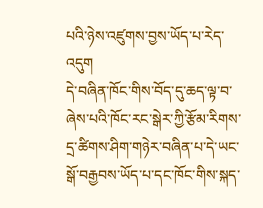པའི་ཉེས་འཛུགས་བྱས་ཡོད་པ་རེད་འདུག
དེ་བཞིན་ཁོང་གིས་བོད་དུ་ཆད་ལྟ་བ་ཞེས་པའི་ཁོང་རང་སྒེར་ཀྱི་རྩོམ་རིགས་དྲ་ཚིགས་ཤིག་གཉེར་བཞིན་པ་དེ་ཡང་སྒོ་བརྒྱབས་ཡོད་པ་དང་ཁོང་གིས་སྐད་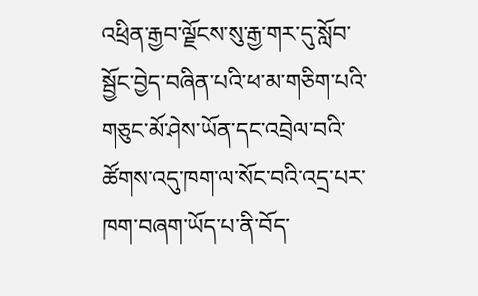འཕྲིན་རྒྱབ་ལྗོངས་སུ་རྒྱ་གར་དུ་སློབ་སྦྱོང་བྱེད་བཞིན་པའི་ཕ་མ་གཅིག་པའི་གཅུང་མོ་ཤེས་ཡོན་དང་འབྲེལ་བའི་ཚོགས་འདུ་ཁག་ལ་སོང་བའི་འདྲ་པར་ཁག་བཞག་ཡོད་པ་ནི་བོད་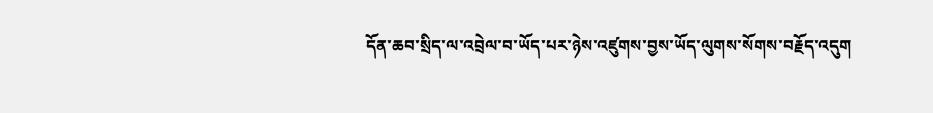དོན་ཆབ་སྲིད་ལ་འབྲེལ་བ་ཡོད་པར་ཉེས་འཛུགས་བྱས་ཡོད་ལུགས་སོགས་བརྗོད་འདུག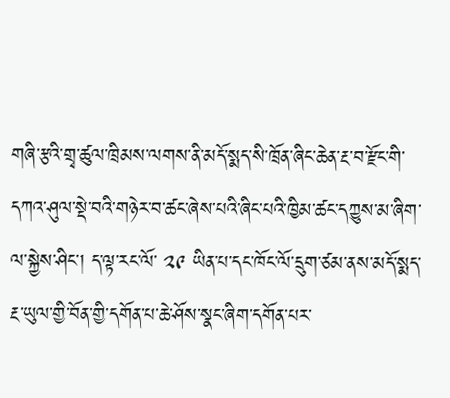གཞི་རྩའི་གྲྭ་ཚུལ་ཁྲིམས་ལགས་ནི་མདོ་སྨད་སི་ཁྲོན་ཞིང་ཆེན་རྔ་བ་རྫོང་གི་དཀའ་ཤུལ་སྡེ་བའི་གཉེར་བ་ཚང་ཞེས་པའི་ཞིང་པའི་ཁྱིམ་ཚང་དཀྱུས་མ་ཞིག་ལ་སྐྱེས་ཤིང་། ད་ལྟ་རང་ལོ་ ༢༩ ཡིན་པ་དང་ཁོང་ལོ་དྲུག་ཙམ་ནས་མདོ་སྨད་རྔ་ཡུལ་གྱི་བོན་གྱི་དགོན་པ་ཆེ་ཤོས་སྣང་ཞིག་དགོན་པར་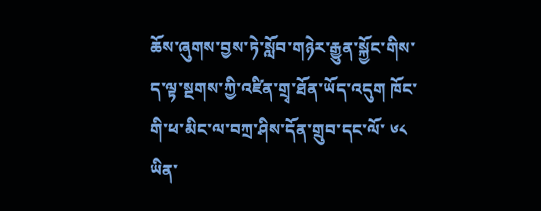ཆོས་ཞུགས་བྱས་ཏེ་སློབ་གཉེར་རྒྱུན་སྐྱོང་གིས་ད་ལྟ་སྔགས་ཀྱི་འཛིན་གྲྭ་ཐོན་ཡོད་འདུག ཁོང་གི་ཕ་མིང་ལ་བཀྲ་ཤིས་དོན་གྲུབ་དང་ལོ་ ༦༨ ཡིན་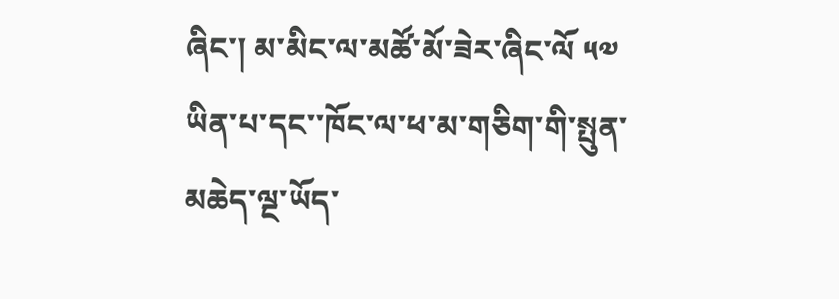ཞིང་། མ་མིང་ལ་མཚོ་མོ་ཟེར་ཞིང་ལོ ༥༧ ཡིན་པ་དང་་ཁོང་ལ་ཕ་མ་གཅིག་གི་སྤུན་མཆེད་ལྔ་ཡོད་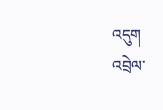འདུག
འབྲེལ་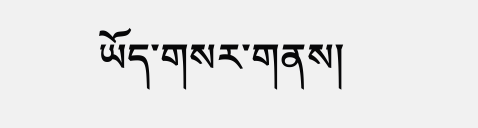ཡོད་གསར་གནས།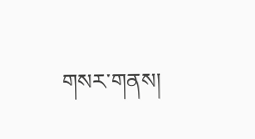གསར་གནས།